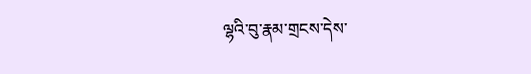ལྷའི་བུ་རྣམ་གྲངས་དེས་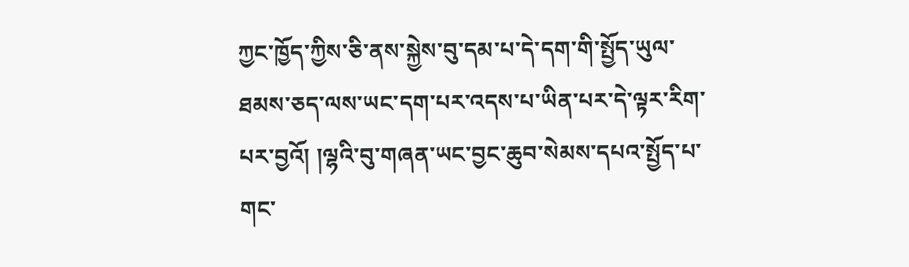ཀྱང་ཁྱོད་ཀྱིས་ཅི་ནས་སྐྱེས་བུ་དམ་པ་དེ་དག་གི་སྤྱོད་ཡུལ་ཐམས་ཅད་ལས་ཡང་དག་པར་འདས་པ་ཡིན་པར་དེ་ལྟར་རིག་པར་བྱའོ། །ལྷའི་བུ་གཞན་ཡང་བྱང་ཆུབ་སེམས་དཔའ་སྤྱོད་པ་གང་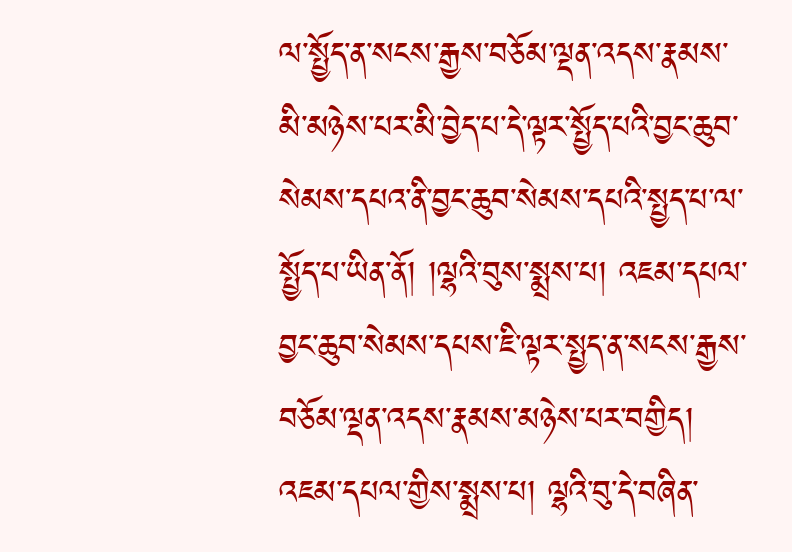ལ་སྤྱོད་ན་སངས་རྒྱས་བཅོམ་ལྡན་འདས་རྣམས་མི་མཉེས་པར་མི་བྱེད་པ་དེ་ལྟར་སྤྱོད་པའི་བྱང་ཆུབ་སེམས་དཔའ་ནི་བྱང་ཆུབ་སེམས་དཔའི་སྤྱད་པ་ལ་སྤྱོད་པ་ཡིན་ནོ། །ལྷའི་བུས་སྨྲས་པ། འཇམ་དཔལ་བྱང་ཆུབ་སེམས་དཔས་ཇི་ལྟར་སྤྱད་ན་སངས་རྒྱས་བཅོམ་ལྡན་འདས་རྣམས་མཉེས་པར་བགྱིད། འཇམ་དཔལ་གྱིས་སྨྲས་པ། ལྷའི་བུ་དེ་བཞིན་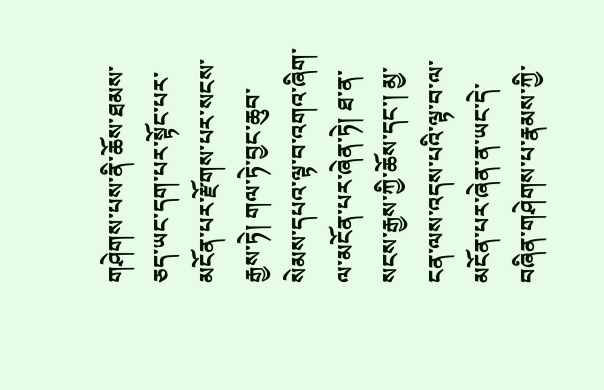གཤེགས་པས་ནི་ཆོས་ཐམས་ཅད་ཡང་དག་པར་སྟོང་པར་མངོན་པར་རྫོགས་པར་སངས་རྒྱས་ཏེ། གལ་ཏེ་བྱང་ཆུབ་སེམས་དཔའ་ལྟ་བ་འགའ་ཞིག་ལ་མངོན་པར་ཞེན་ཏེ། ཐ་ན་སངས་རྒྱས་ཀྱི་ཆོས་དང་། མྱ་ངན་ལས་འདས་པའི་ལྟ་བ་ལ་མངོན་པར་ཞེན་ན་ཡང་དེ་བཞིན་གཤེགས་པ་རྣམས་ཀྱི་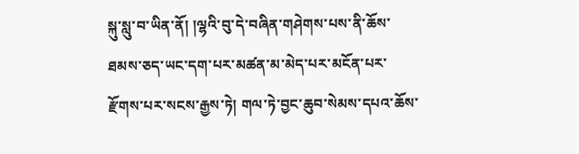སྐུ་སླུ་བ་ཡིན་ནོ། །ལྷའི་བུ་དེ་བཞིན་གཤེགས་པས་ནི་ཆོས་ཐམས་ཅད་ཡང་དག་པར་མཚན་མ་མེད་པར་མངོན་པར་རྫོགས་པར་སངས་རྒྱས་ཏེ། གལ་ཏེ་བྱང་ཆུབ་སེམས་དཔའ་ཆོས་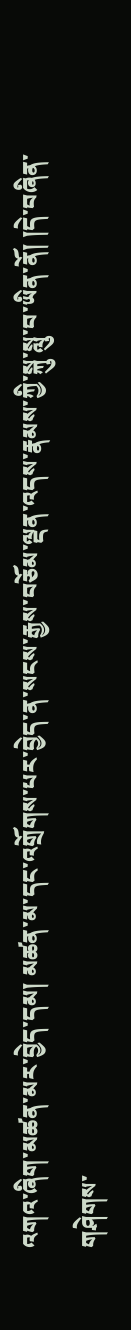འགའ་ཞིག་མཚན་མར་བྱེད་དམ། མཚན་མ་དང་འགྲོགས་པར་བྱེད་ན་སངས་རྒྱས་བཅོམ་ལྡན་འདས་རྣམས་ཀྱི་སྐུ་སླུ་བ་ཡིན་ནོ། །དེ་བཞིན་གཤེགས་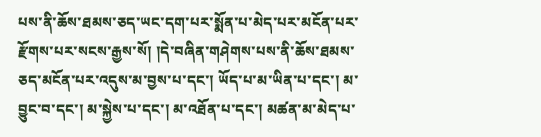པས་ནི་ཆོས་ཐམས་ཅད་ཡང་དག་པར་སྨོན་པ་མེད་པར་མངོན་པར་རྫོགས་པར་སངས་རྒྱས་སོ། །དེ་བཞིན་གཤེགས་པས་ནི་ཆོས་ཐམས་ཅད་མངོན་པར་འདུས་མ་བྱས་པ་དང་། ཡོད་པ་མ་ཡིན་པ་དང་། མ་བྱུང་བ་དང་། མ་སྐྱེས་པ་དང་། མ་འཐོན་པ་དང་། མཚན་མ་མེད་པ་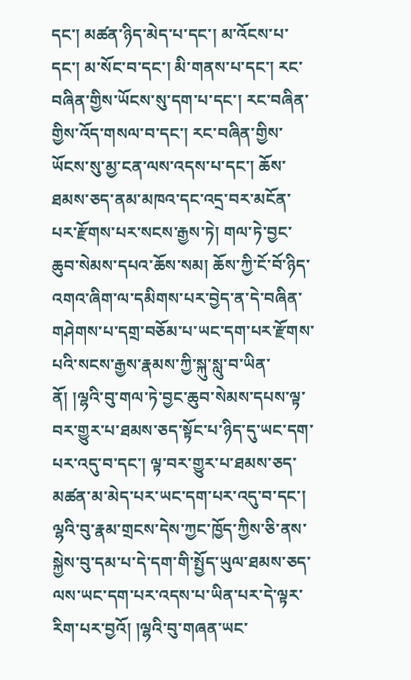དང་། མཚན་ཉིད་མེད་པ་དང་། མ་འོངས་པ་དང་། མ་སོང་བ་དང་། མི་གནས་པ་དང་། རང་བཞིན་གྱིས་ཡོངས་སུ་དག་པ་དང་། རང་བཞིན་གྱིས་འོད་གསལ་བ་དང་། རང་བཞིན་གྱིས་ཡོངས་སུ་མྱ་ངན་ལས་འདས་པ་དང་། ཆོས་ཐམས་ཅད་ནམ་མཁའ་དང་འདྲ་བར་མངོན་པར་རྫོགས་པར་སངས་རྒྱས་ཏེ། གལ་ཏེ་བྱང་ཆུབ་སེམས་དཔའ་ཆོས་སམ། ཆོས་ཀྱི་ངོ་བོ་ཉིད་འགའ་ཞིག་ལ་དམིགས་པར་བྱེད་ན་དེ་བཞིན་གཤེགས་པ་དགྲ་བཅོམ་པ་ཡང་དག་པར་རྫོགས་པའི་སངས་རྒྱས་རྣམས་ཀྱི་སྐུ་སླུ་བ་ཡིན་ནོ། །ལྷའི་བུ་གལ་ཏེ་བྱང་ཆུབ་སེམས་དཔས་ལྟ་བར་གྱུར་པ་ཐམས་ཅད་སྟོང་པ་ཉིད་དུ་ཡང་དག་པར་འདུ་བ་དང་། ལྟ་བར་གྱུར་པ་ཐམས་ཅད་མཚན་མ་མེད་པར་ཡང་དག་པར་འདུ་བ་དང་།
ལྷའི་བུ་རྣམ་གྲངས་དེས་ཀྱང་ཁྱོད་ཀྱིས་ཅི་ནས་སྐྱེས་བུ་དམ་པ་དེ་དག་གི་སྤྱོད་ཡུལ་ཐམས་ཅད་ལས་ཡང་དག་པར་འདས་པ་ཡིན་པར་དེ་ལྟར་རིག་པར་བྱའོ། །ལྷའི་བུ་གཞན་ཡང་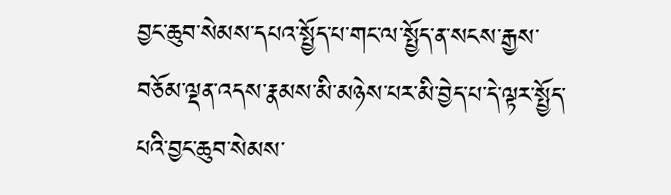བྱང་ཆུབ་སེམས་དཔའ་སྤྱོད་པ་གང་ལ་སྤྱོད་ན་སངས་རྒྱས་བཅོམ་ལྡན་འདས་རྣམས་མི་མཉེས་པར་མི་བྱེད་པ་དེ་ལྟར་སྤྱོད་པའི་བྱང་ཆུབ་སེམས་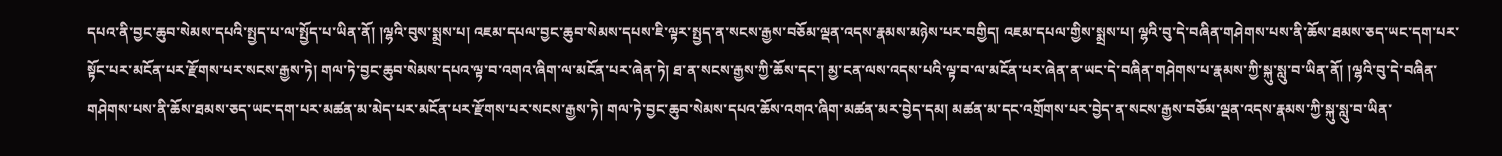དཔའ་ནི་བྱང་ཆུབ་སེམས་དཔའི་སྤྱད་པ་ལ་སྤྱོད་པ་ཡིན་ནོ། །ལྷའི་བུས་སྨྲས་པ། འཇམ་དཔལ་བྱང་ཆུབ་སེམས་དཔས་ཇི་ལྟར་སྤྱད་ན་སངས་རྒྱས་བཅོམ་ལྡན་འདས་རྣམས་མཉེས་པར་བགྱིད། འཇམ་དཔལ་གྱིས་སྨྲས་པ། ལྷའི་བུ་དེ་བཞིན་གཤེགས་པས་ནི་ཆོས་ཐམས་ཅད་ཡང་དག་པར་སྟོང་པར་མངོན་པར་རྫོགས་པར་སངས་རྒྱས་ཏེ། གལ་ཏེ་བྱང་ཆུབ་སེམས་དཔའ་ལྟ་བ་འགའ་ཞིག་ལ་མངོན་པར་ཞེན་ཏེ། ཐ་ན་སངས་རྒྱས་ཀྱི་ཆོས་དང་། མྱ་ངན་ལས་འདས་པའི་ལྟ་བ་ལ་མངོན་པར་ཞེན་ན་ཡང་དེ་བཞིན་གཤེགས་པ་རྣམས་ཀྱི་སྐུ་སླུ་བ་ཡིན་ནོ། །ལྷའི་བུ་དེ་བཞིན་གཤེགས་པས་ནི་ཆོས་ཐམས་ཅད་ཡང་དག་པར་མཚན་མ་མེད་པར་མངོན་པར་རྫོགས་པར་སངས་རྒྱས་ཏེ། གལ་ཏེ་བྱང་ཆུབ་སེམས་དཔའ་ཆོས་འགའ་ཞིག་མཚན་མར་བྱེད་དམ། མཚན་མ་དང་འགྲོགས་པར་བྱེད་ན་སངས་རྒྱས་བཅོམ་ལྡན་འདས་རྣམས་ཀྱི་སྐུ་སླུ་བ་ཡིན་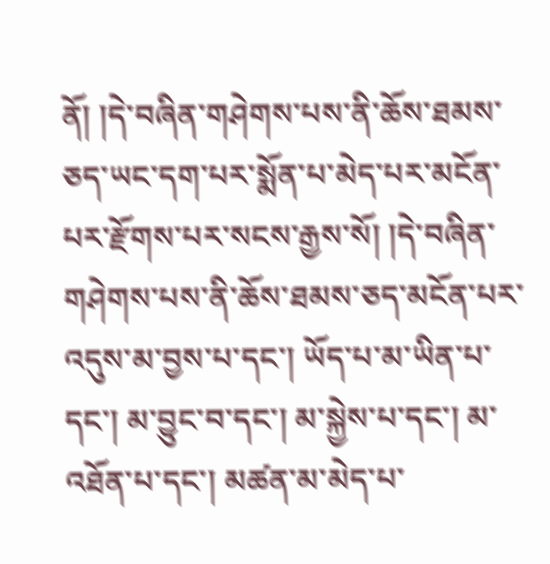ནོ། །དེ་བཞིན་གཤེགས་པས་ནི་ཆོས་ཐམས་ཅད་ཡང་དག་པར་སྨོན་པ་མེད་པར་མངོན་པར་རྫོགས་པར་སངས་རྒྱས་སོ། །དེ་བཞིན་གཤེགས་པས་ནི་ཆོས་ཐམས་ཅད་མངོན་པར་འདུས་མ་བྱས་པ་དང་། ཡོད་པ་མ་ཡིན་པ་དང་། མ་བྱུང་བ་དང་། མ་སྐྱེས་པ་དང་། མ་འཐོན་པ་དང་། མཚན་མ་མེད་པ་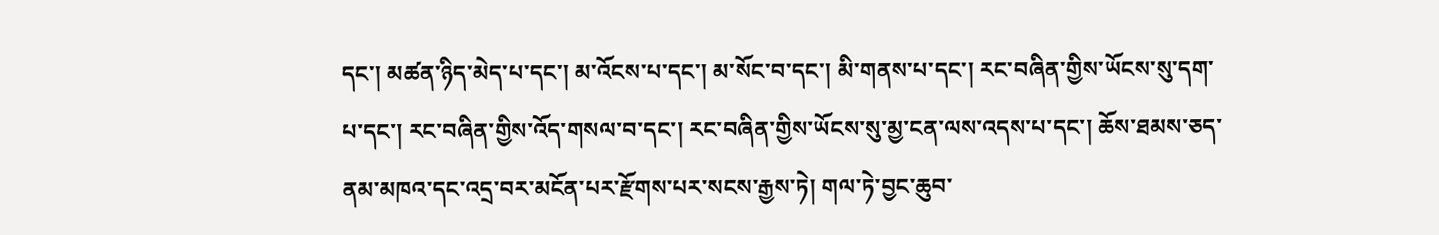དང་། མཚན་ཉིད་མེད་པ་དང་། མ་འོངས་པ་དང་། མ་སོང་བ་དང་། མི་གནས་པ་དང་། རང་བཞིན་གྱིས་ཡོངས་སུ་དག་པ་དང་། རང་བཞིན་གྱིས་འོད་གསལ་བ་དང་། རང་བཞིན་གྱིས་ཡོངས་སུ་མྱ་ངན་ལས་འདས་པ་དང་། ཆོས་ཐམས་ཅད་ནམ་མཁའ་དང་འདྲ་བར་མངོན་པར་རྫོགས་པར་སངས་རྒྱས་ཏེ། གལ་ཏེ་བྱང་ཆུབ་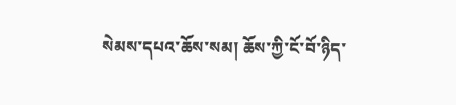སེམས་དཔའ་ཆོས་སམ། ཆོས་ཀྱི་ངོ་བོ་ཉིད་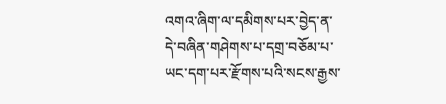འགའ་ཞིག་ལ་དམིགས་པར་བྱེད་ན་དེ་བཞིན་གཤེགས་པ་དགྲ་བཅོམ་པ་ཡང་དག་པར་རྫོགས་པའི་སངས་རྒྱས་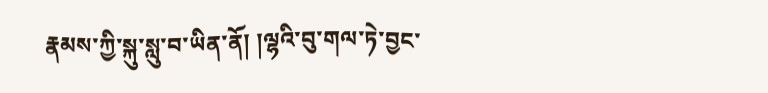རྣམས་ཀྱི་སྐུ་སླུ་བ་ཡིན་ནོ། །ལྷའི་བུ་གལ་ཏེ་བྱང་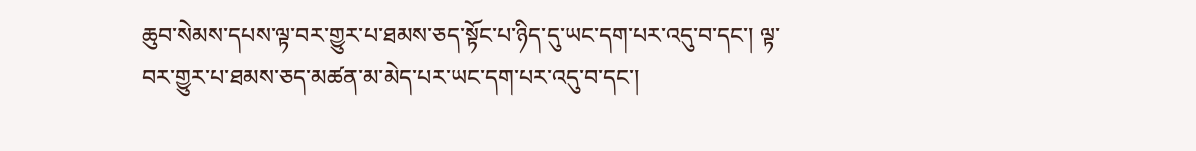ཆུབ་སེམས་དཔས་ལྟ་བར་གྱུར་པ་ཐམས་ཅད་སྟོང་པ་ཉིད་དུ་ཡང་དག་པར་འདུ་བ་དང་། ལྟ་བར་གྱུར་པ་ཐམས་ཅད་མཚན་མ་མེད་པར་ཡང་དག་པར་འདུ་བ་དང་།